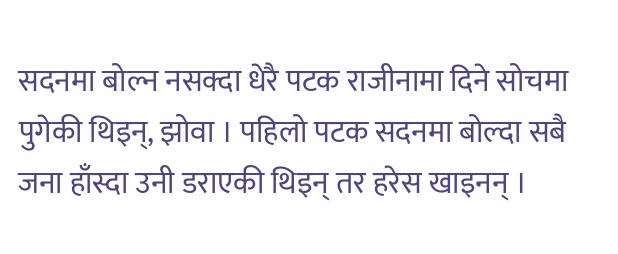सदनमा बोल्न नसक्दा धेरै पटक राजीनामा दिने सोचमा पुगेकी थिइन्, झोवा । पहिलो पटक सदनमा बोल्दा सबै जना हाँस्दा उनी डराएकी थिइन् तर हरेस खाइनन् ।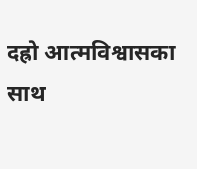दह्रो आत्मविश्वासका साथ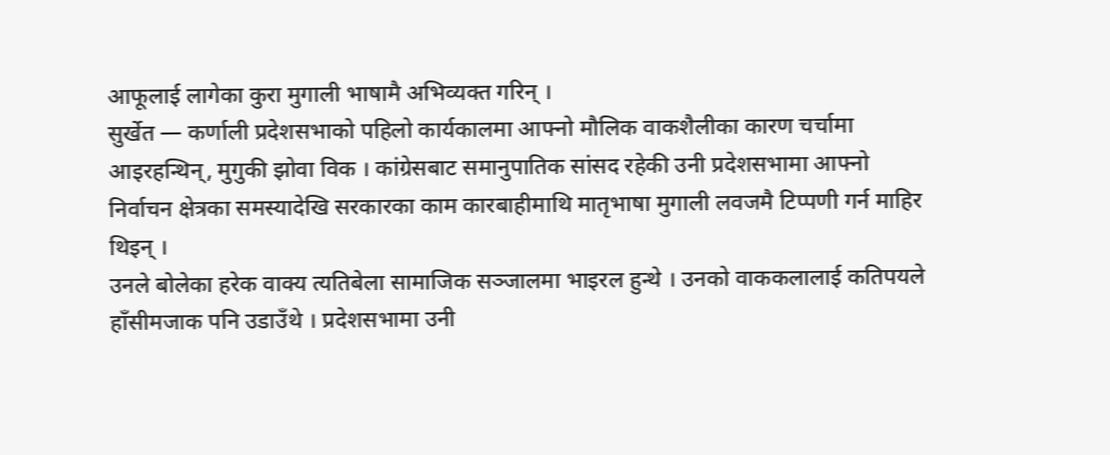आफूलाई लागेका कुरा मुगाली भाषामै अभिव्यक्त गरिन् ।
सुर्खेत — कर्णाली प्रदेशसभाको पहिलो कार्यकालमा आफ्नो मौलिक वाकशैलीका कारण चर्चामा आइरहन्थिन्, मुगुकी झोवा विक । कांग्रेसबाट समानुपातिक सांसद रहेकी उनी प्रदेशसभामा आफ्नो निर्वाचन क्षेत्रका समस्यादेखि सरकारका काम कारबाहीमाथि मातृभाषा मुगाली लवजमै टिप्पणी गर्न माहिर थिइन् ।
उनले बोलेका हरेक वाक्य त्यतिबेला सामाजिक सञ्जालमा भाइरल हुन्थे । उनको वाककलालाई कतिपयले हाँसीमजाक पनि उडाउँथे । प्रदेशसभामा उनी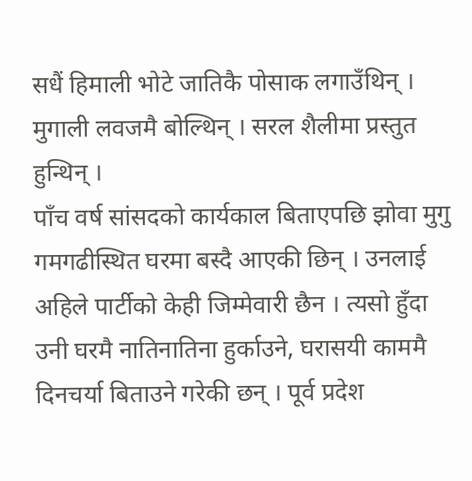सधैं हिमाली भोटे जातिकै पोसाक लगाउँथिन् । मुगाली लवजमै बोल्थिन् । सरल शैलीमा प्रस्तुत हुन्थिन् ।
पाँच वर्ष सांसदको कार्यकाल बिताएपछि झोवा मुगु गमगढीस्थित घरमा बस्दै आएकी छिन् । उनलाई अहिले पार्टीको केही जिम्मेवारी छैन । त्यसो हुँदा उनी घरमै नातिनातिना हुर्काउने, घरासयी काममै दिनचर्या बिताउने गरेकी छन् । पूर्व प्रदेश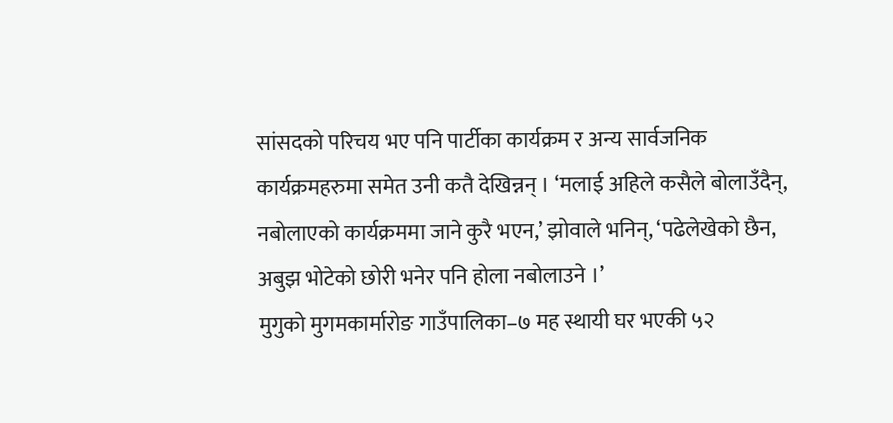सांसदको परिचय भए पनि पार्टीका कार्यक्रम र अन्य सार्वजनिक कार्यक्रमहरुमा समेत उनी कतै देखिन्नन् । ‘मलाई अहिले कसैले बोलाउँदैन्, नबोलाएको कार्यक्रममा जाने कुरै भएन,’ झोवाले भनिन्, ‘पढेलेखेको छैन, अबुझ भोटेको छोरी भनेर पनि होला नबोलाउने ।’
मुगुको मुगमकार्मारोङ गाउँपालिका–७ मह स्थायी घर भएकी ५२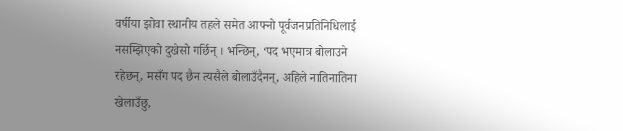वर्षीया झोवा स्थानीय तहले समेत आफ्नो पूर्वजनप्रतिनिधिलाई नसम्झिएको दुखेसो गर्छिन् । भन्छिन्, ‘पद भएमात्र बोलाउने रहेछन्, मसँग पद छैन त्यसैले बोलाउँदैनन्, अहिले नातिनातिना खेलाउँछु,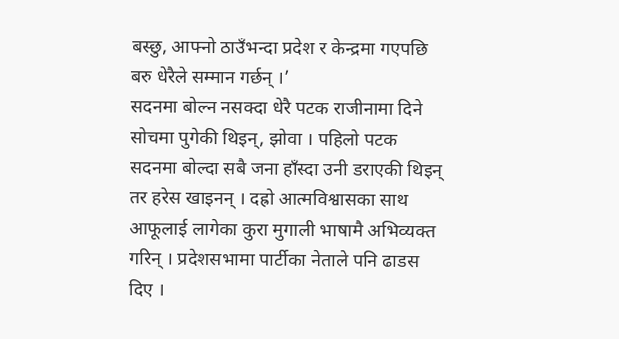बस्छु, आफ्नो ठाउँभन्दा प्रदेश र केन्द्रमा गएपछि बरु धेरैले सम्मान गर्छन् ।’
सदनमा बोल्न नसक्दा धेरै पटक राजीनामा दिने सोचमा पुगेकी थिइन्, झोवा । पहिलो पटक सदनमा बोल्दा सबै जना हाँस्दा उनी डराएकी थिइन् तर हरेस खाइनन् । दह्रो आत्मविश्वासका साथ आफूलाई लागेका कुरा मुगाली भाषामै अभिव्यक्त गरिन् । प्रदेशसभामा पार्टीका नेताले पनि ढाडस दिए ।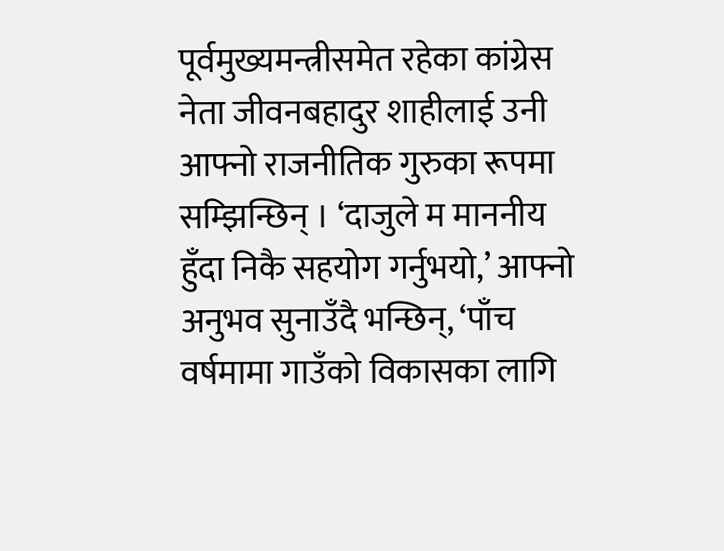पूर्वमुख्यमन्त्रीसमेत रहेका कांग्रेस नेता जीवनबहादुर शाहीलाई उनी आफ्नो राजनीतिक गुरुका रूपमा सम्झिन्छिन् । ‘दाजुले म माननीय हुँदा निकै सहयोग गर्नुभयो,’ आफ्नो अनुभव सुनाउँदै भन्छिन्, ‘पाँच वर्षमामा गाउँको विकासका लागि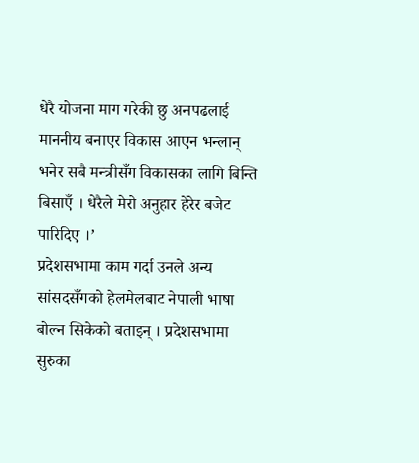धेरै योजना माग गरेकी छु अनपढलाई माननीय बनाएर विकास आएन भन्लान् भनेर सबै मन्त्रीसँग विकासका लागि बिन्ति बिसाएँ । धेरैले मेरो अनुहार हेरेर बजेट पारिदिए ।’
प्रदेशसभामा काम गर्दा उनले अन्य सांसदसँगको हेलमेलबाट नेपाली भाषा बोल्न सिकेको बताइन् । प्रदेशसभामा सुरुका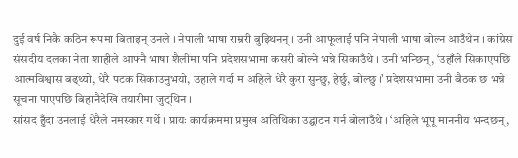दुई वर्ष निकै कठिन रूपमा बिताइन् उनले । नेपाली भाषा राम्ररी बुझ्थिनन् । उनी आफूलाई पनि नेपाली भाषा बोल्न आउँथेन । कांग्रेस संसदीय दलका नेता शाहीले आफ्नै भाषा शैलीमा पनि प्रदेशसभामा कसरी बोल्ने भन्ने सिकाउँथे । उनी भन्छिन्, ‘उहाँले सिकाएपछि आत्मविश्वास बढ्थ्यो, धेरै पटक सिकाउनुभयो, उहाले गर्दा म अहिले धेरै कुरा सुन्छु, हेर्छु, बोल्छु ।’ प्रदेशसभामा उनी बैठक छ भन्ने सूचना पाएपछि बिहानैदेखि तयारीमा जुट्थिन ।
सांसद हुँदा उनलाई धेरैले नमस्कार गर्थे । प्रायः कार्यक्रममा प्रमुख अतिथिका उद्घाटन गर्न बोलाउँथे । ‘अहिले भूपू माननीय भन्दछन्,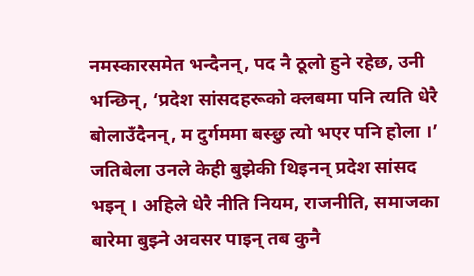नमस्कारसमेत भन्दैनन्, पद नै ठूलो हुने रहेछ, उनी भन्छिन्, ‘प्रदेश सांसदहरूको क्लबमा पनि त्यति धेरै बोलाउँदैनन्, म दुर्गममा बस्छु त्यो भएर पनि होला ।’ जतिबेला उनले केही बुझेकी थिइनन् प्रदेश सांसद भइन् । अहिले धेरै नीति नियम, राजनीति, समाजका बारेमा बुझ्ने अवसर पाइन् तब कुनै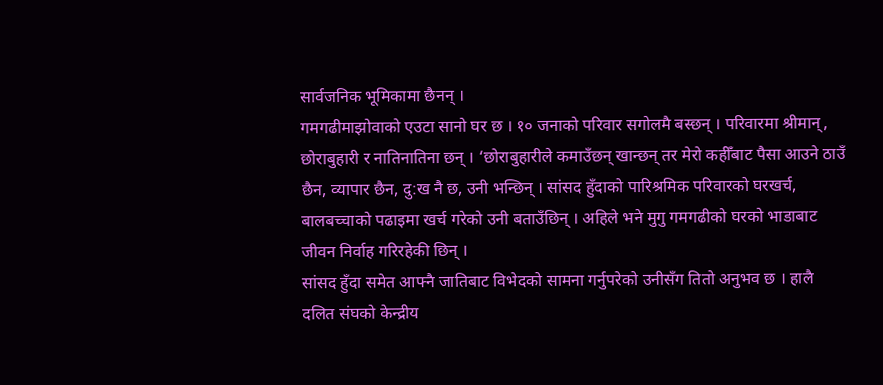सार्वजनिक भूमिकामा छैनन् ।
गमगढीमाझोवाको एउटा सानो घर छ । १० जनाको परिवार सगोलमै बस्छन् । परिवारमा श्रीमान्, छोराबुहारी र नातिनातिना छन् । ‘छोराबुहारीले कमाउँछन् खान्छन् तर मेरो कहीँबाट पैसा आउने ठाउँ छैन, व्यापार छैन, दु:ख नै छ, उनी भन्छिन् । सांसद हुँदाको पारिश्रमिक परिवारको घरखर्च, बालबच्चाको पढाइमा खर्च गरेको उनी बताउँछिन् । अहिले भने मुगु गमगढीको घरको भाडाबाट जीवन निर्वाह गरिरहेकी छिन् ।
सांसद हुँदा समेत आफ्नै जातिबाट विभेदको सामना गर्नुपरेको उनीसँग तितो अनुभव छ । हालै दलित संघको केन्द्रीय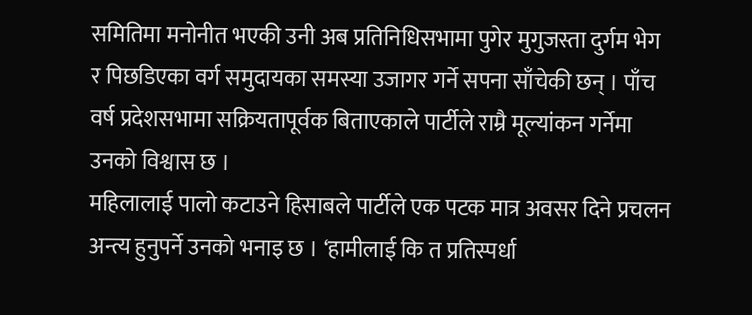समितिमा मनोनीत भएकी उनी अब प्रतिनिधिसभामा पुगेर मुगुजस्ता दुर्गम भेग र पिछडिएका वर्ग समुदायका समस्या उजागर गर्ने सपना साँचेकी छन् । पाँच वर्ष प्रदेशसभामा सक्रियतापूर्वक बिताएकाले पार्टीले राम्रै मूल्यांकन गर्नेमा उनको विश्वास छ ।
महिलालाई पालो कटाउने हिसाबले पार्टीले एक पटक मात्र अवसर दिने प्रचलन अन्त्य हुनुपर्ने उनको भनाइ छ । ‘हामीलाई कि त प्रतिस्पर्धा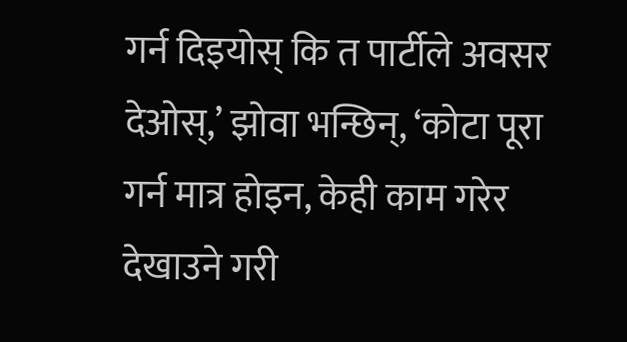गर्न दिइयोस् कि त पार्टीले अवसर देओस्,’ झोवा भन्छिन्, ‘कोटा पूरा गर्न मात्र होइन, केही काम गरेर देखाउने गरी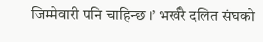जिम्मेवारी पनि चाहिन्छ ।’ भर्खरै दलित संघको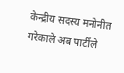केन्द्रीय सदस्य मनोनीत गरेकाले अब पार्टीले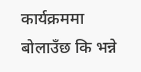कार्यक्रममा बोलाउँछ कि भन्ने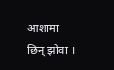आशामा छिन् झोवा ।